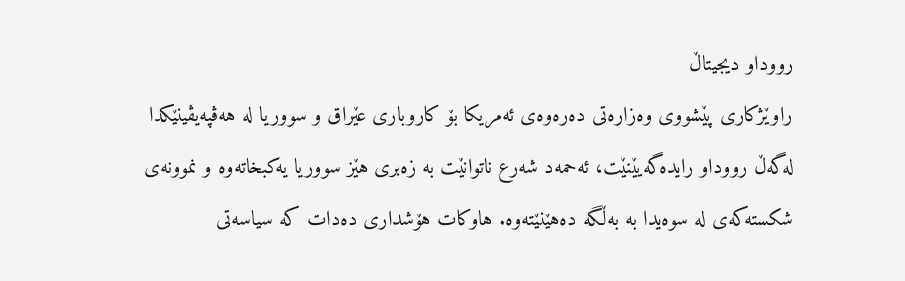رووداو دیجیتاڵ
راوێژکاری پێشووی وەزارەتی دەرەوەی ئەمریکا بۆ کاروباری عێراق و سووریا لە هەڤپەیڤینێکدا لەگەڵ رووداو رایدەگەیێنێت، ئەحمەد شەرع ناتوانێت بە زەبری هێز سووریا یەکبخاتەوە و نموونەی شکستەکەی لە سوەیدا بە بەڵگە دەهێنێتەوە. هاوکات هۆشداری دەدات کە سیاسەتی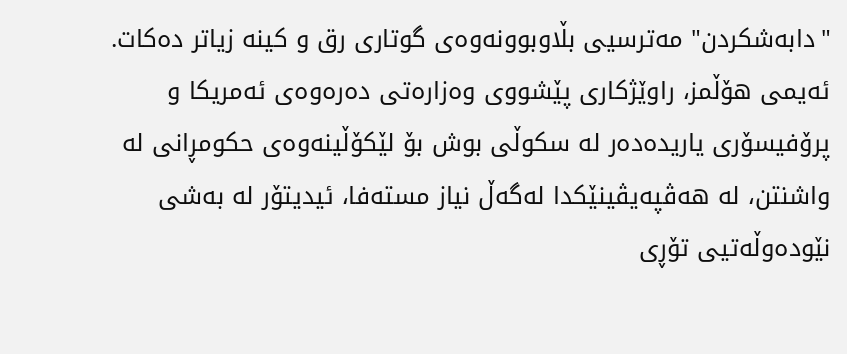"دابەشکردن" مەترسیی بڵاوبوونەوەی گوتاری رق و کینە زیاتر دەکات.
ئەیمی هۆڵمز، راوێژکاری پێشووی وەزارەتی دەرەوەی ئەمریکا و پرۆفیسۆری یاریدەدەر لە سکوڵی بوش بۆ لێکۆڵینەوەی حکومڕانی لە واشنتن، لە هەڤپەیڤینێکدا لەگەڵ نیاز مستەفا، ئیدیتۆر لە بەشی نێودەوڵەتیی تۆڕی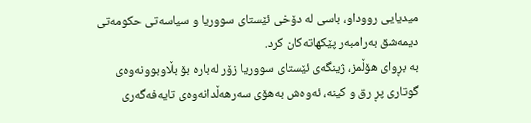میدیایی رووداو، باسی لە دۆخی ئێستای سووریا و سیاسەتی حکومەتی دیمەشق بەرامبەر پێکهاتەکان کرد.
بە بڕوای هۆڵمز، ژینگەی ئێستای سووریا زۆر لەبارە بۆ بڵاوبوونەوەی گوتاری پڕ رق و کینە، ئەوەش بەهۆی سەرهەڵدانەوەی تایەفەگەری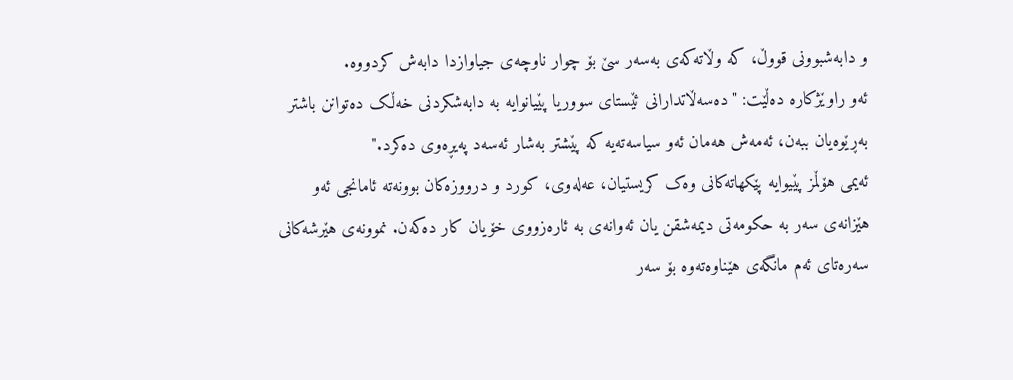و دابەشبوونی قووڵ، کە وڵاتەکەی بەسەر سێ بۆ چوار ناوچەی جیاوازدا دابەش کردووە.
ئەو راوێژکارە دەڵێت: "دەسەڵاتدارانی ئێستای سووریا پێیانوایە بە دابەشکردنی خەڵک دەتوانن باشتر بەڕێوەیان ببەن، ئەمەش هەمان ئەو سیاسەتەیە کە پێشتر بەشار ئەسەد پەیڕەوی دەکرد."
ئەیمی هۆڵمز پێیوایە پێکهاتەکانی وەک کریستیان، عەلەوی، کورد و درووزەکان بوونەتە ئامانجی ئەو هێزانەی سەر بە حکومەتی دیمەشقن یان ئەوانەی بە ئارەزووی خۆیان کار دەکەن. نموونەی هێرشەکانی سەرەتای ئەم مانگەی هێناوەتەوە بۆ سەر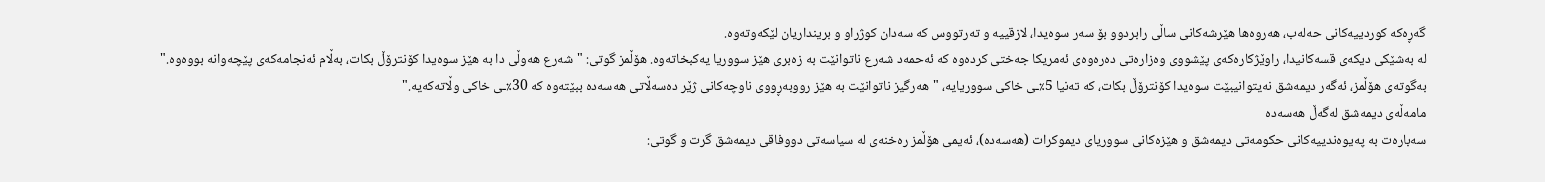گەڕەکە کوردییەکانی حەلەب، هەروەها هێرشەکانی ساڵی رابردوو بۆ سەر سوەیدا، لازقییە و تەرتووس کە سەدان کوژراو و برینداریان لێکەوتەوە.
لە بەشێکی دیکەی قسەکانیدا، راوێژکارەکەی پێشووی وەزارەتی دەرەوەی ئەمریکا جەختی کردەوە کە ئەحمەد شەرع ناتوانێت بە زەبری هێز سووریا یەکبخاتەوە. هۆڵمز گوتی: "شەرع هەوڵی دا بە هێز سوەیدا کۆنترۆڵ بکات، بەڵام ئەنجامەکەی پێچەوانە بووەوە."
بەگوتەی هۆڵمز، ئەگەر دیمەشق نەیتوانیبێت سوەیدا کۆنترۆڵ بکات، کە تەنیا 5٪ـی خاکی سووریایە، "هەرگیز ناتوانێت بە هێز رووبەڕووی ناوچەکانی ژێر دەسەڵاتی هەسەدە ببێتەوە کە 30٪ـی خاکی وڵاتەکەیە."
مامەڵەی دیمەشق لەگەڵ هەسەدە
سەبارەت بە پەیوەندییەکانی حکومەتی دیمەشق و هێزەکانی سووریای دیموکرات (هەسەدە)، ئەیمی هۆڵمز رەخنەی لە سیاسەتی دووفاقی دیمەشق گرت و گوتی: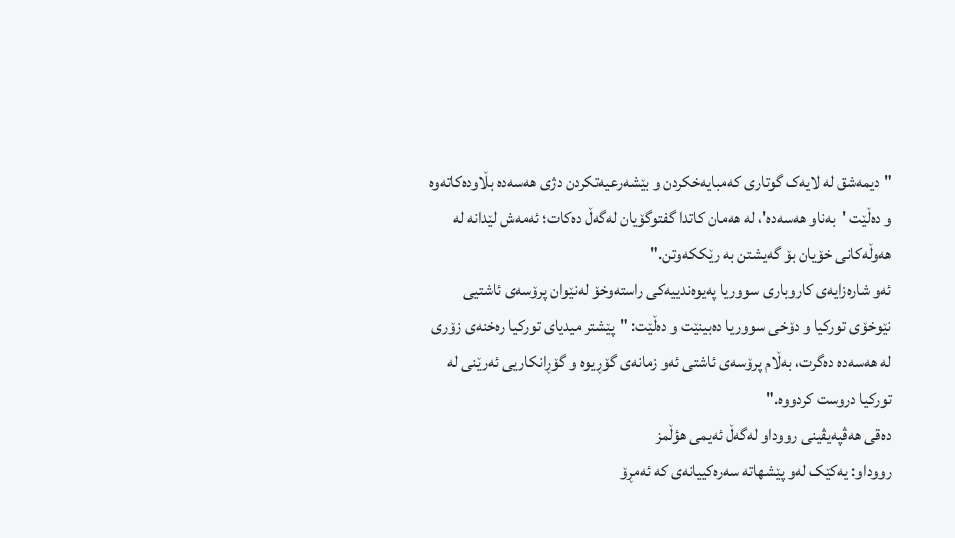"دیمەشق لە لایەک گوتاری کەمبایەخکردن و بێشەرعیەتکردن دژی هەسەدە بڵاودەکاتەوە و دەڵێت 'بەناو هەسەدە'، لە هەمان کاتدا گفتوگۆیان لەگەڵ دەکات؛ ئەمەش لێدانە لە هەوڵەکانی خۆیان بۆ گەیشتن بە رێککەوتن."
ئەو شارەزایەی کاروباری سووریا پەیوەندییەکی راستەوخۆ لەنێوان پرۆسەی ئاشتیی نێوخۆی تورکیا و دۆخی سووریا دەبینێت و دەڵێت: "پێشتر میدیای تورکیا رەخنەی زۆری لە هەسەدە دەگرت، بەڵام پرۆسەی ئاشتی ئەو زمانەی گۆڕیوە و گۆڕانکاریی ئەرێنی لە تورکیا دروست کردووە."
دەقی هەڤپەیڤینی رووداو لەگەڵ ئەیمی هؤڵمز
رووداو: یەکێک لەو پێشهاتە سەرەکییانەی کە ئەمڕۆ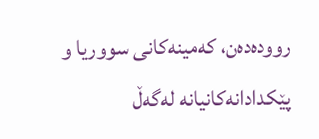روودەدەن، کەمینەکانی سووریا و پێکدادانەکانیانە لەگەڵ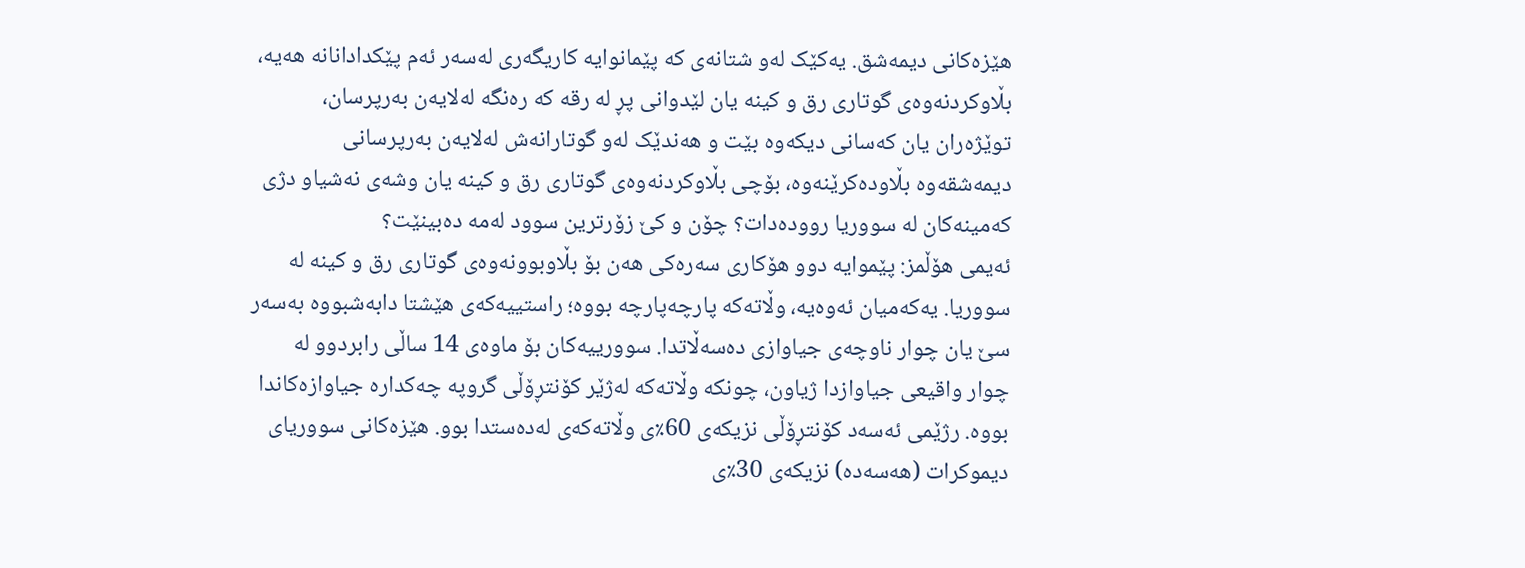هێزەکانی دیمەشق. یەکێک لەو شتانەی کە پێمانوایە کاریگەری لەسەر ئەم پێکدادانانە هەیە، بڵاوکردنەوەی گوتاری رق و کینە یان لێدوانی پڕ لە رقە کە رەنگە لەلایەن بەرپرسان، توێژەران یان کەسانی دیکەوە بێت و هەندێک لەو گوتارانەش لەلایەن بەرپرسانی دیمەشقەوە بڵاودەکرێنەوە، بۆچی بڵاوکردنەوەی گوتاری رق و کینە یان وشەی نەشیاو دژی کەمینەکان لە سووریا روودەدات؟ چۆن و کێ زۆرترین سوود لەمە دەبینێت؟
ئەیمی هۆڵمز: پێموایە دوو هۆکاری سەرەکی هەن بۆ بڵاوبوونەوەی گوتاری رق و کینە لە سووریا. یەکەمیان ئەوەیە، وڵاتەکە پارچەپارچە بووە؛ راستییەکەی هێشتا دابەشبووە بەسەر سێ یان چوار ناوچەی جیاوازی دەسەڵاتدا. سوورییەکان بۆ ماوەی 14 ساڵی رابردوو لە چوار واقیعی جیاوازدا ژیاون، چونکە وڵاتەکە لەژێر کۆنتڕۆڵی گروپە چەکدارە جیاوازەکاندا بووە. رژێمی ئەسەد کۆنتڕۆڵی نزیکەی 60٪ی وڵاتەکەی لەدەستدا بوو. هێزەکانی سووریای دیموکرات (هەسەدە) نزیکەی 30٪ی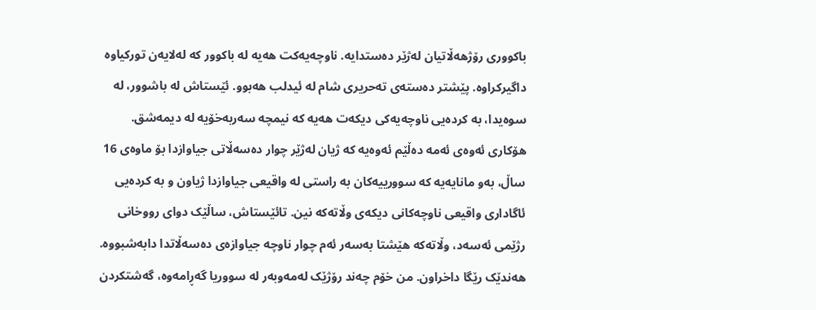باکووری رۆژهەڵاتیان لەژێر دەستدایە. ناوچەیەکت هەیە لە باکوور کە لەلایەن تورکیاوە داگیرکراوە. پێشتر دەستەی تەحریری شام لە ئیدلب هەبوو. ئێستاش لە باشوور، لە سوەیدا، بە کردەیی ناوچەیەکی دیکەت هەیە کە نیمچە سەربەخۆیە لە دیمەشق. هۆکاری ئەوەی ئەمە دەڵێم ئەوەیە کە ژیان لەژێر چوار دەسەڵاتی جیاوازدا بۆ ماوەی 16 ساڵ، بەو مانایەیە کە سوورییەکان بە راستی لە واقیعی جیاوازدا ژیاون و بە کردەیی ئاگاداری واقیعی ناوچەکانی دیکەی وڵاتەکە نین. تائێستاش، ساڵێک دوای رووخانی رژێمی ئەسەد، وڵاتەکە هێشتا بەسەر ئەم چوار ناوچە جیاوازەی دەسەڵاتدا دابەشبووە. هەندێک رێگا داخراون. من خۆم چەند رۆژێک لەمەوبەر لە سووریا گەڕامەوە، گەشتکردن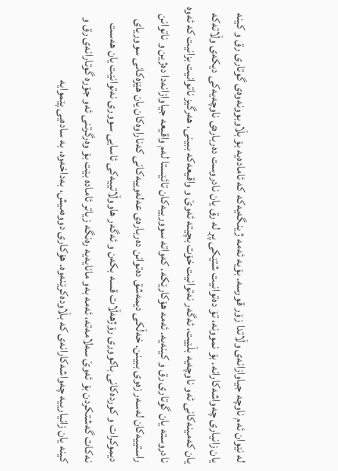لە نێوان ئەم ناوچە جیاوازانەی وڵاتدا زۆر قورسە. بۆیە ئەمە ژینگەیەکە کە ئامادەیە بۆ بڵاوبوونەوەی گوتاری رق و کینە یان زانیاری چەواشەکارانە. بۆ نموونە، تۆ دەتوانیت شتێکی پڕ لە رق یان نادروست دەربارەی ناوچەیەکی دیکەی وڵاتەکە یان کەمینەکانی ئەو ناوچەیە بڵێیت، ئەگەر نەتوانیت خۆت بچیتە ئەوێ و واقیعەکە ببینی، هەرگیز ناتوانیت بزانیت کە ئەوە نادروستە یان گوتاری رق و کینەیە. ئەمە هۆکارێکە. کەواتە سوورییەکان تائێستا لەم واقیعە جیاوازانەدا دەژین و ناتوانن راستییەکان لەسەر زەوی ببینن. خەڵکی دیمەشق دەتوانن دەربارەی عەلەوییەکانی کەناراوەکان یان هێزەکانی سووریای دیموکرات و کوردەکانی باکووری رۆژهەڵات قسە بکەن و ئەگەر هاووڵاتییەکی ئاسایی سووری نەتوانێت یان هەست نەکات گەشتکردن بۆ ئەوێ سەلامەتە، ئەمە بەو مانایەیە رەنگە زیاتر ئامادە بێت بۆ وەرگرتنی ئەو جۆرە گوتارانەی رق و کینە یان زانیارییە چەواشەکارانەی کە بڵاودەکرێنەوە. هۆکاری دووەمیش، بەداخەوە، بە سادەیی پێموایە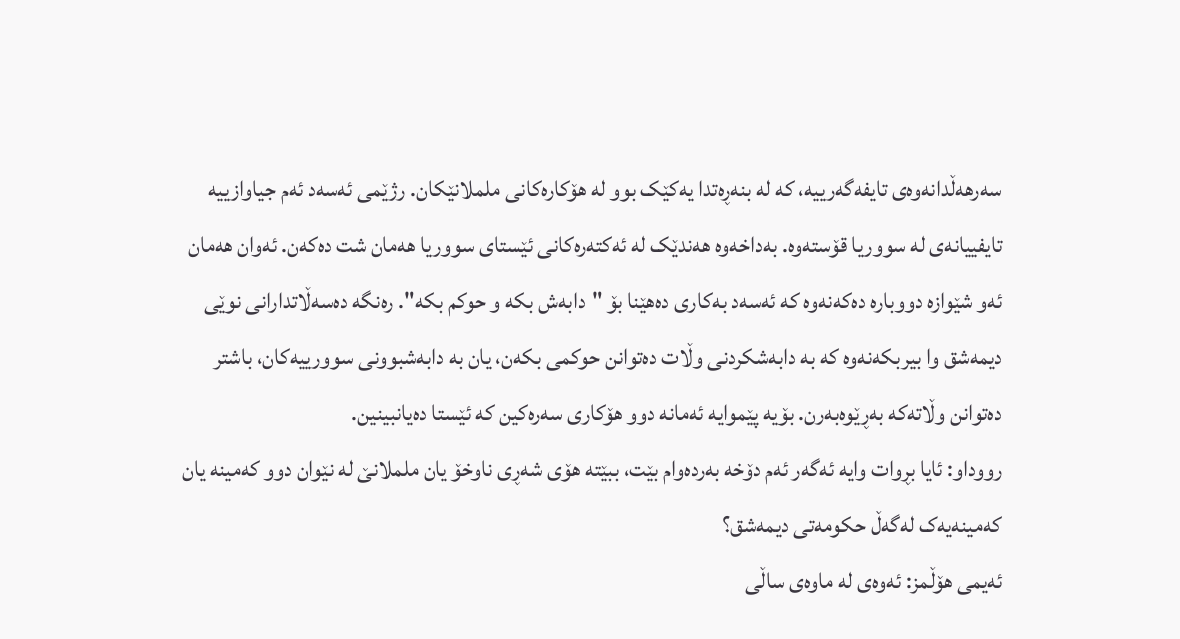سەرهەڵدانەوەی تایفەگەرییە، کە لە بنەڕەتدا یەکێک بوو لە هۆکارەکانی ململانێکان. رژێمی ئەسەد ئەم جیاوازییە تایفییانەی لە سووریا قۆستەوە. بەداخەوە هەندێک لە ئەکتەرەکانی ئێستای سووریا هەمان شت دەکەن. ئەوان هەمان ئەو شێوازە دووبارە دەکەنەوە کە ئەسەد بەکاری دەهێنا بۆ "دابەش بکە و حوکم بکە". رەنگە دەسەڵاتدارانی نوێی دیمەشق وا بیربکەنەوە کە بە دابەشکردنی وڵات دەتوانن حوکمی بکەن، یان بە دابەشبوونی سوورییەکان، باشتر دەتوانن وڵاتەکە بەڕێوەبەرن. بۆیە پێموایە ئەمانە دوو هۆکاری سەرەکین کە ئێستا دەیانبینین.
رووداو: ئایا بڕوات وایە ئەگەر ئەم دۆخە بەردەوام بێت، ببێتە هۆی شەڕی ناوخۆ یان ململانێ لە نێوان دوو کەمینە یان کەمینەیەک لەگەڵ حکومەتی دیمەشق؟
ئەیمی هۆڵمز: ئەوەی لە ماوەی ساڵی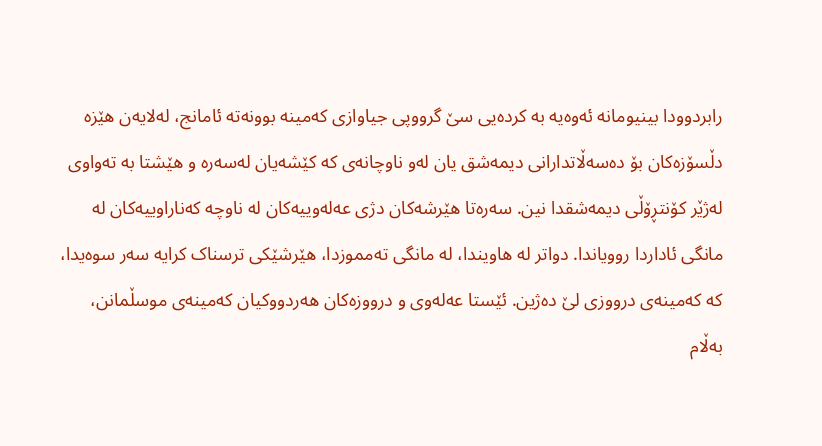رابردوودا بینیومانە ئەوەیە بە کردەیی سێ گرووپی جیاوازی کەمینە بوونەتە ئامانج، لەلایەن هێزە دڵسۆزەکان بۆ دەسەڵاتدارانی دیمەشق یان لەو ناوچانەی کە کێشەیان لەسەرە و هێشتا بە تەواوی لەژێر کۆنتڕۆڵی دیمەشقدا نین. سەرەتا هێرشەکان دژی عەلەوییەکان لە ناوچە کەناراوییەکان لە مانگی ئاداردا روویاندا. دواتر لە هاویندا، لە مانگی تەمموزدا، هێرشێکی ترسناک کرایە سەر سوەیدا، کە کەمینەی درووزی لێ دەژین. ئێستا عەلەوی و درووزەکان هەردووکیان کەمینەی موسڵمانن، بەڵام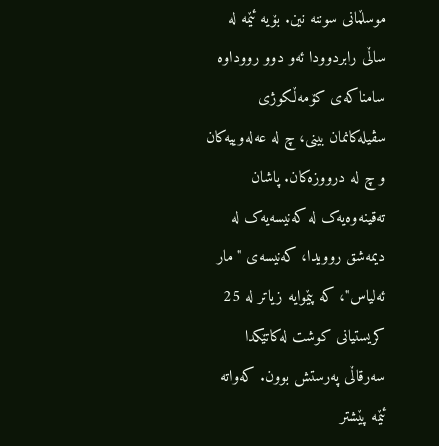موسڵمانی سوننە نین. بۆیە ئێمە لە ساڵی رابردوودا ئەو دوو رووداوە سامناکەی کۆمەڵکوژی سڤیلەکانمان بینی، چ لە عەلەوییەکان و چ لە درووزەکان. پاشان تەقینەوەیەک لە کەنیسەیەک لە دیمەشق روویدا، کەنیسەی "مار ئەلیاس"، کە پێموایە زیاتر لە 25 کریستیانی کوشت لەکاتێکدا سەرقاڵی پەرستش بوون. کەواتە ئێمە پێشتر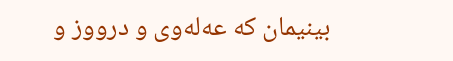بینیمان کە عەلەوی و درووز و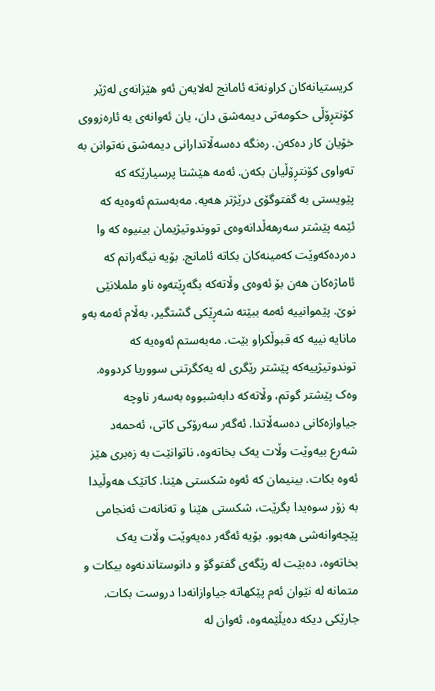کریستیانەکان کراونەتە ئامانج لەلایەن ئەو هێزانەی لەژێر کۆنتڕۆڵی حکومەتی دیمەشق دان، یان ئەوانەی بە ئارەزووی خۆیان کار دەکەن. رەنگە دەسەڵاتدارانی دیمەشق نەتوانن بە تەواوی کۆنتڕۆڵیان بکەن. ئەمە هێشتا پرسیارێکە کە پێویستی بە گفتوگۆی درێژتر هەیە. مەبەستم ئەوەیە کە ئێمە پێشتر سەرهەڵدانەوەی تووندوتیژیمان بینیوە کە وا دەردەکەوێت کەمینەکان بکاتە ئامانج. بۆیە نیگەرانم کە ئاماژەکان هەن بۆ ئەوەی وڵاتەکە بگەڕێتەوە ناو ململانێی نوێ. پێموانییە ئەمە ببێتە شەڕێکی گشتگیر، بەڵام ئەمە بەو مانایە نییە کە قبوڵکراو بێت. مەبەستم ئەوەیە کە توندوتیژییەکە پێشتر رێگری لە یەکگرتنی سووریا کردووە. وەک پێشتر گوتم، وڵاتەکە دابەشبووە بەسەر ناوچە جیاوازەکانی دەسەڵاتدا. ئەگەر سەرۆکی کاتی، ئەحمەد شەرع بیەوێت وڵات یەک بخاتەوە، ناتوانێت بە زەبری هێز ئەوە بکات. بینیمان کە ئەوە شکستی هێنا. کاتێک هەوڵیدا بە زۆر سوەیدا بگرێت، شکستی هێنا و تەنانەت ئەنجامی پێچەوانەشی هەبوو. بۆیە ئەگەر دەیەوێت وڵات یەک بخاتەوە، دەبێت لە رێگەی گفتوگۆ و دانوستاندنەوە بیکات و متمانە لە نێوان ئەم پێکهاتە جیاوازانەدا دروست بکات. جارێکی دیکە دەیڵێمەوە، ئەوان لە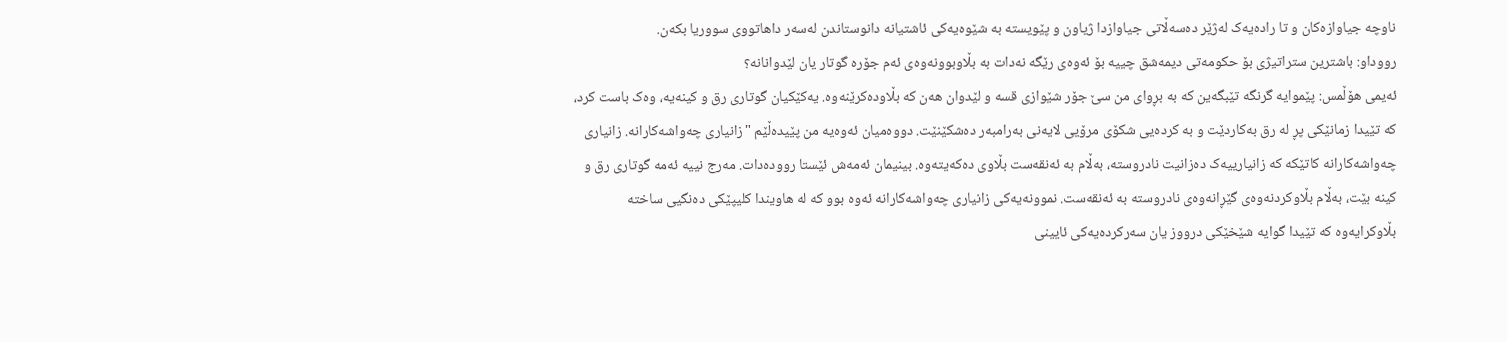ناوچە جیاوازەکان و تا رادەیەک لەژێر دەسەڵاتی جیاوازدا ژیاون و پێویستە بە شێوەیەکی ئاشتیانە دانوستاندن لەسەر داهاتووی سووریا بکەن.
رووداو: باشترین ستراتیژی بۆ حکومەتی دیمەشق چییە بۆ ئەوەی رێگە نەدات بە بڵاوبوونەوەی ئەم جۆرە گوتار یان لێدوانانە؟
ئەیمی هۆڵمس: پێموایە گرنگە تێبگەین کە بە بڕوای من سێ جۆر شێوازی قسە و لێدوان هەن کە بڵاودەکرێنەوە. یەکێکیان گوتاری رق و کینەیە، وەک باست کرد، کە تێیدا زمانێکی پڕ لە رق بەکاردێت و بە کردەیی شکۆی مرۆیی لایەنی بەرامبەر دەشکێنێت. دووەمیان ئەوەیە من پێیدەڵێم "زانیاری چەواشەکارانە. زانیاری چەواشەکارانە کاتێکە کە زانیارییەک دەزانیت نادروستە، بەڵام بە ئەنقەست بڵاوی دەکەیتەوە. بینیمان ئەمەش ئێستا روودەدات. مەرج نییە ئەمە گوتاری رق و کینە بێت، بەڵام بڵاوکردنەوەی گێڕانەوەی نادروستە بە ئەنقەست. نموونەیەکی زانیاری چەواشەکارانە ئەوە بوو کە لە هاویندا کلیپێکی دەنگیی ساختە بڵاوکرایەوە کە تێیدا گوایە شێخێکی درووز یان سەرکردەیەکی ئایینی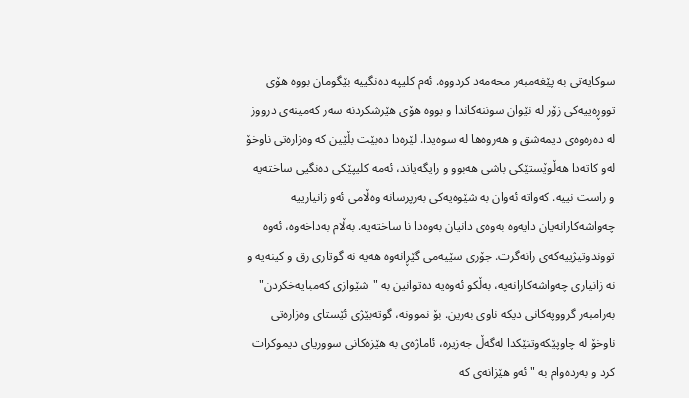سوکایەتی بە پێغەمبەر محەمەد کردووە. ئەم کلیپە دەنگییە بێگومان بووە هۆی تووڕەییەکی زۆر لە نێوان سوننەکاندا و بووە هۆی هێرشکردنە سەر کەمینەی درووز لە دەرەوەی دیمەشق و هەروەها لە سوەیدا. لێرەدا دەبێت بڵێین کە وەزارەتی ناوخۆ لەو کاتەدا هەڵوێستێکی باشی هەبوو و رایگەیاند، ئەمە کلیپێکی دەنگیی ساختەیە و راست نییە. کەواتە ئەوان بە شێوەیەکی بەرپرسانە وەڵامی ئەو زانیارییە چەواشەکارانەیان دایەوە بەوەی دانیان بەوەدا نا ساختەیە. بەڵام بەداخەوە، ئەوە تووندوتیژییەکەی رانەگرت. جۆری سێیەمی گێڕانەوە هەیە نە گوتاری رق و کینەیە و نە زانیاری چەواشەکارانەیە، بەڵکو ئەوەیە دەتوانین بە "شێوازی کەمبایەخکردن" بەرامبەر گرووپەکانی دیکە ناوی بەرین. بۆ نموونە، گوتەبێژی ئێستای وەزارەتی ناوخۆ لە چاوپێکەوتنێکدا لەگەڵ جەزیرە، ئاماژەی بە هێزەکانی سووریای دیموکرات کرد و بەردەوام بە "ئەو هێزانەی کە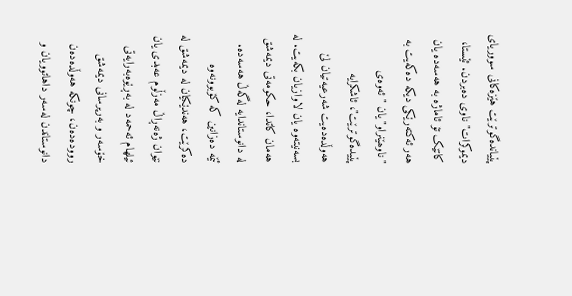پێیاندەگوترێت هێزەکانی سووریای دیموکرات" ناوی دەبردن. ئێستا، کاتێک تۆ ئاماژە بە هەسەدە یان هەر ئەکتەرێکی دیکە دەکەیت بە "ناوھێنراو" یان "ئەوەی پێیدەگوترێت"، ئاشکرایە هەوڵدەدەیت شەرعیەتیان لێ بسەنیتەوە یان لاوازیان بکەیت. لە هەمان کاتدا، حکومەتی دیمەشق لە دانوستاندایە لەگەڵ هەسەدە. ئێمە دەزانین کە کۆبوونەوە دەکرێت، هەندێکیان لە دیمەشق لە نێوان ژەنەڕاڵ مەزڵوم عەبدی یان ئیلهام ئەحمەد لە بەڕێوەبەرایەتی خۆسەر و بەرپرسانی دیمەشق روودەدەن، چونکە هەوڵدەدەن دانوستاندن لەسەر داهاتوویان و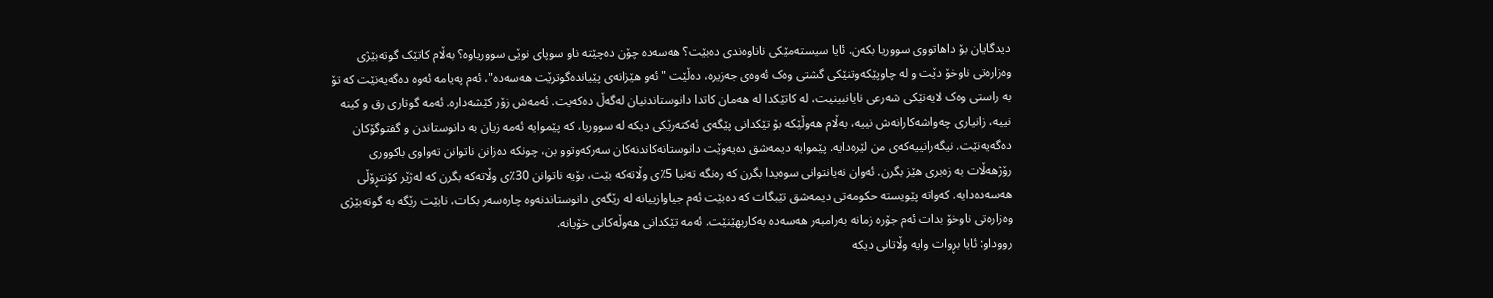دیدگایان بۆ داهاتووی سووریا بکەن. ئایا سیستەمێکی ناناوەندی دەبێت؟ هەسەدە چۆن دەچێتە ناو سوپای نوێی سووریاوە؟ بەڵام کاتێک گوتەبێژی وەزارەتی ناوخۆ دێت و لە چاوپێکەوتنێکی گشتی وەک ئەوەی جەزیرە، دەڵێت "ئەو هێزانەی پێیاندەگوترێت هەسەدە"، ئەم پەیامە ئەوە دەگەیەنێت کە تۆ بە راستی وەک لایەنێکی شەرعی نایانبینیت، لە کاتێکدا لە هەمان کاتدا دانوستاندنیان لەگەڵ دەکەیت. ئەمەش زۆر کێشەدارە. ئەمە گوتاری رق و کینە نییە، زانیاری چەواشەکارانەش نییە، بەڵام هەوڵێکە بۆ تێکدانی پێگەی ئەکتەرێکی دیکە لە سووریا، کە پێموایە ئەمە زیان بە دانوستاندن و گفتوگۆکان دەگەیەنێت. نیگەرانییەکەی من لێرەدایە. پێموایە دیمەشق دەیەوێت دانوستانەکاندنەکان سەرکەوتوو بن، چونکە دەزانن ناتوانن تەواوی باکووری رۆژهەڵات بە زەبری هێز بگرن. ئەوان نەیانتوانی سوەیدا بگرن کە رەنگە تەنیا 5٪ی وڵاتەکە بێت، بۆیە ناتوانن 30٪ی وڵاتەکە بگرن کە لەژێر کۆنتڕۆڵی هەسەدەدایە. کەواتە پێویستە حکومەتی دیمەشق تێبگات کە دەبێت ئەم جیاوازییانە لە رێگەی دانوستاندنەوە چارەسەر بکات، نابێت رێگە بە گوتەبێژی وەزارەتی ناوخۆ بدات ئەم جۆرە زمانە بەرامبەر هەسەدە بەکاربهێنێت. ئەمە تێکدانی هەوڵەکانی خۆیانە.
رووداو: ئایا بڕوات وایە وڵاتانی دیکە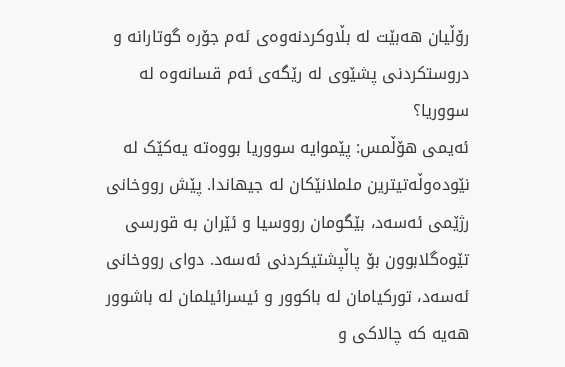رۆڵیان هەبێت لە بڵاوکردنەوەی ئەم جۆرە گوتارانە و دروستکردنی پشێوی لە رێگەی ئەم قسانەوە لە سووریا؟
ئەیمی هۆڵمس: پێموایە سووریا بووەتە یەکێک لە نێودەوڵەتیترین ململانێکان لە جیهاندا. پێش رووخانی رژێمی ئەسەد، بێگومان رووسیا و ئێران بە قورسی تێوەگلابوون بۆ پاڵپشتیکردنی ئەسەد. دوای رووخانی ئەسەد، تورکیامان لە باکوور و ئیسرائیلمان لە باشوور هەیە کە چالاکی و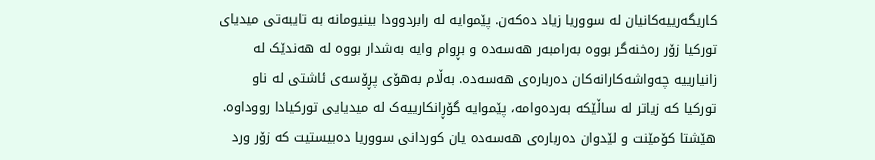کاریگەرییەکانیان لە سووریا زیاد دەکەن. پێموایە لە رابردوودا بینیومانە بە تایبەتی میدیای تورکیا زۆر رەخنەگر بووە بەرامبەر هەسەدە و بڕوام وایە بەشدار بووە لە هەندێک لە زانیارییە چەواشەکارانەکان دەربارەی هەسەدە. بەڵام بەهۆی پڕۆسەی ئاشتی لە ناو تورکیا کە زیاتر لە ساڵێکە بەردەوامە، پێموایە گۆڕانکارییەک لە میدیایی تورکیادا رووداوە. هێشتا کۆمێنت و لێدوان دەربارەی هەسەدە یان کوردانی سووریا دەبیستیت کە زۆر ورد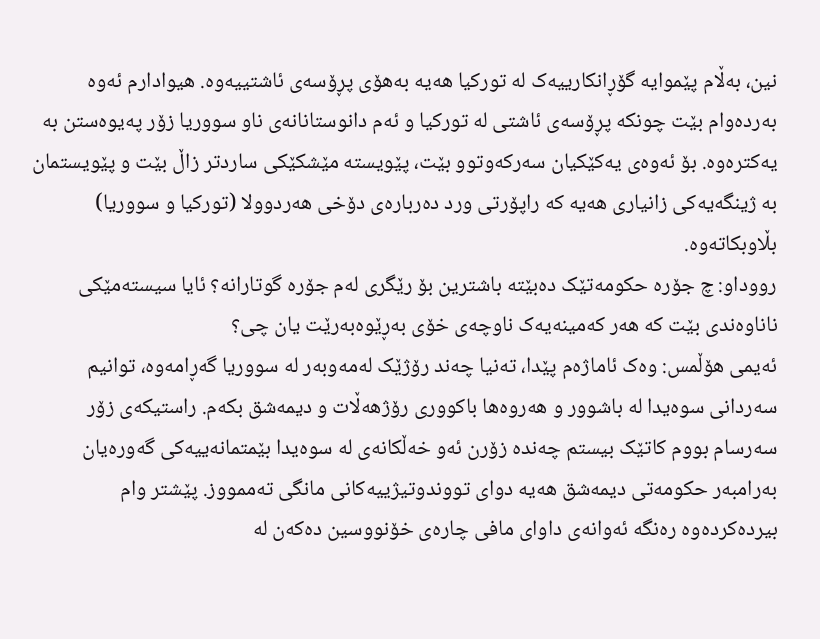نین، بەڵام پێموایە گۆڕانکارییەک لە تورکیا هەیە بەهۆی پڕۆسەی ئاشتییەوە. هیوادارم ئەوە بەردەوام بێت چونکە پڕۆسەی ئاشتی لە تورکیا و ئەم دانوستانانەی ناو سووریا زۆر پەیوەستن بە یەکترەوە. بۆ ئەوەی یەکێکیان سەرکەوتوو بێت، پێویستە مێشکێکی ساردتر زاڵ بێت و پێویستمان بە ژینگەیەکی زانیاری هەیە کە راپۆرتی ورد دەربارەی دۆخی هەردوولا (تورکیا و سووریا) بڵاوبکاتەوە.
رووداو: چ جۆرە حکومەتێک دەبێتە باشترین بۆ رێگری لەم جۆرە گوتارانە؟ ئایا سیستەمێکی ناناوەندی بێت کە هەر کەمینەیەک ناوچەی خۆی بەڕێوەبەرێت یان چی؟
ئەیمی هۆڵمس: وەک ئاماژەم پێدا، تەنیا چەند رۆژێک لەمەوبەر لە سووریا گەڕامەوە، توانیم سەردانی سوەیدا لە باشوور و هەروەها باکووری رۆژهەڵات و دیمەشق بکەم. راستیکەی زۆر سەرسام بووم کاتێک بیستم چەندە زۆرن ئەو خەڵکانەی لە سوەیدا بێمتمانەییەکی گەورەیان بەرامبەر حکومەتی دیمەشق هەیە دوای تووندوتیژییەکانی مانگی تەممووز. پێشتر وام بیردەکردەوە رەنگە ئەوانەی داوای مافی چارەی خۆنووسین دەکەن لە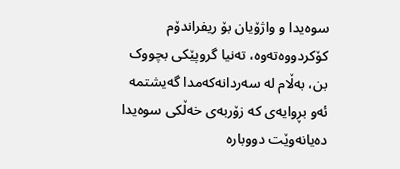سوەیدا و واژۆیان بۆ ریفراندۆم کۆکردووەتەوە، تەنیا گروپێکی بچووک بن، بەڵام لە سەردانەکەمدا گەیشتمە ئەو بڕوایەی کە زۆربەی خەڵکی سوەیدا دەیانەوێت دووبارە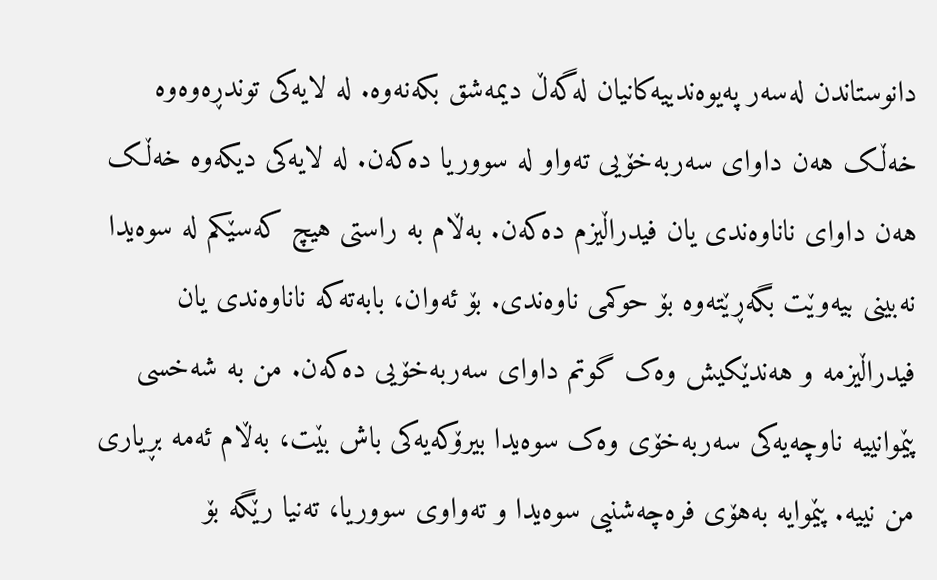دانوستاندن لەسەر پەیوەندییەکانیان لەگەڵ دیمەشق بکەنەوە. لە لایەکی توندڕەوەوە خەڵک هەن داوای سەربەخۆیی تەواو لە سووریا دەکەن. لە لایەکی دیکەوە خەڵک هەن داوای ناناوەندی یان فیدراڵیزم دەکەن. بەڵام بە راستی هیچ کەسێکم لە سوەیدا نەبینی بیەوێت بگەڕێتەوە بۆ حوکمی ناوەندی. بۆ ئەوان، بابەتەکە ناناوەندی یان فیدراڵیزمە و هەندێکیش وەک گوتم داوای سەربەخۆیی دەکەن. من بە شەخسی پێموانییە ناوچەیەکی سەربەخۆی وەک سوەیدا بیرۆکەیەکی باش بێت، بەڵام ئەمە بڕیاری من نییە. پێموایە بەهۆی فرەچەشنیی سوەیدا و تەواوی سووریا، تەنیا رێگە بۆ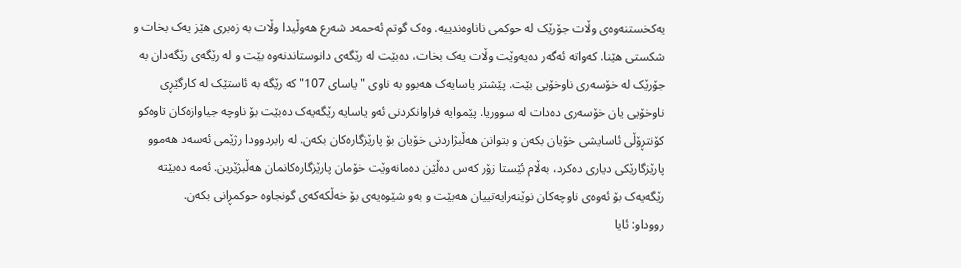یەکخستنەوەی وڵات جۆرێک لە حوکمی ناناوەندییە. وەک گوتم ئەحمەد شەرع هەوڵیدا وڵات بە زەبری هێز یەک بخات و شکستی هێنا. کەواتە ئەگەر دەیەوێت وڵات یەک بخات، دەبێت لە رێگەی دانوستاندنەوە بێت و لە رێگەی رێگەدان بە جۆرێک لە خۆسەری ناوخۆیی بێت. پێشتر یاسایەک هەبوو بە ناوی "یاسای 107" کە رێگە بە ئاستێک لە کارگێڕی ناوخۆیی یان خۆسەری دەدات لە سووریا. پێموایە فراوانکردنی ئەو یاسایە رێگەیەک دەبێت بۆ ناوچە جیاوازەکان تاوەکو کۆنتڕۆڵی ئاسایشی خۆیان بکەن و بتوانن هەڵبژاردنی خۆیان بۆ پارێزگارەکان بکەن. لە رابردوودا رژێمی ئەسەد هەموو پارێزگارێکی دیاری دەکرد، بەڵام ئێستا زۆر کەس دەڵێن دەمانەوێت خۆمان پارێزگارەکانمان هەڵبژێرین. ئەمە دەبێتە رێگەیەک بۆ ئەوەی ناوچەکان نوێنەرایەتییان هەبێت و بەو شێوەیەی بۆ خەڵکەکەی گونجاوە حوکمڕانی بکەن.
رووداو: ئایا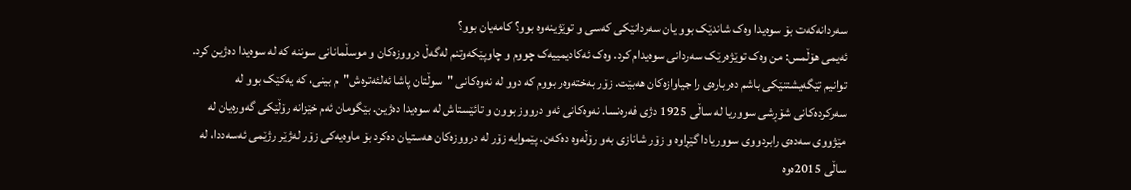سەردانەکەت بۆ سوەیدا وەک شاندێک بوو یان سەردانێکی کەسی و توێژینەوە بوو؟ کامەیان بوو؟
ئەیمی هۆڵمس: من وەک توێژەرێک سەردانی سوەیدام کرد. وەک ئەکادیمییەک چووم و چاوپێکەوتنم لەگەڵ درووزەکان و موسڵمانانی سوننە کە لە سوەیدا دەژین کرد. توانیم تێگەیشتنێکی باشم دەربارەی را جیاوازەکان هەبێت. زۆر بەختەوەر بووم کە دوو لە نەوەکانی "سوڵتان پاشا ئەلئەترەش"م بینی، کە یەکێک بوو لە سەرکردەکانی شۆڕشی سووریا لە ساڵی 1925 دژی فەرەنسا. نەوەکانی ئەو درووز بوون و تائێستاش لە سوەیدا دەژین. بێگومان ئەم خێزانە رۆڵێکی گەورەیان لە مێژووی سەدەی رابردووی سووریادا گێڕاوە و زۆر شانازی بەو رۆڵەوە دەکەن. پێموایە زۆر لە درووزەکان هەستیان دەکرد بۆ ماوەیەکی زۆر لەژێر رژێمی ئەسەددا، لە ساڵی 2015ەوە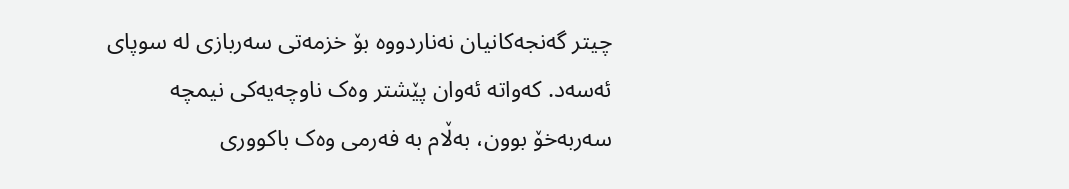چیتر گەنجەکانیان نەناردووە بۆ خزمەتی سەربازی لە سوپای ئەسەد. کەواتە ئەوان پێشتر وەک ناوچەیەکی نیمچە سەربەخۆ بوون، بەڵام بە فەرمی وەک باکووری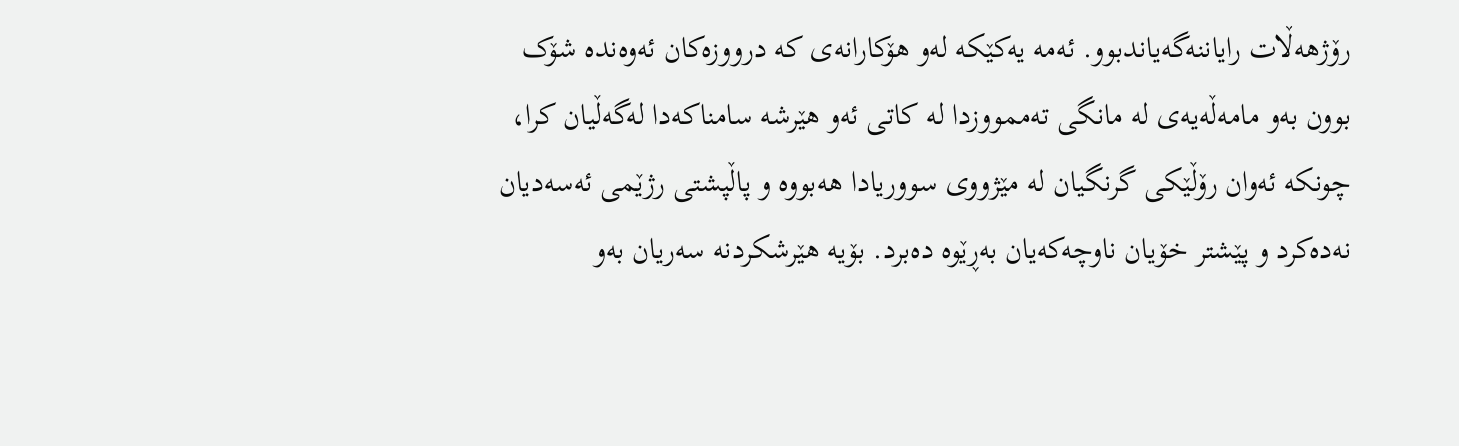رۆژهەڵات رایاننەگەیاندبوو. ئەمە یەکێکە لەو هۆکارانەی کە درووزەکان ئەوەندە شۆک بوون بەو مامەڵەیەی لە مانگی تەممووزدا لە کاتی ئەو هێرشە سامناکەدا لەگەڵیان کرا، چونکە ئەوان رۆڵێکی گرنگیان لە مێژووی سووریادا هەبووە و پاڵپشتی رژێمی ئەسەدیان نەدەکرد و پێشتر خۆیان ناوچەکەیان بەڕێوە دەبرد. بۆیە هێرشکردنە سەریان بەو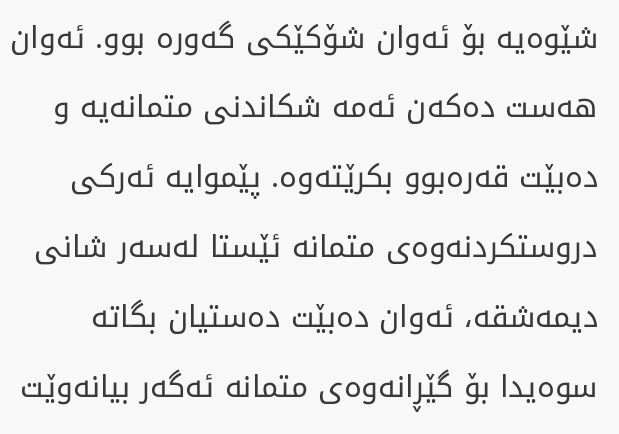شێوەیە بۆ ئەوان شۆکێکی گەورە بوو. ئەوان هەست دەکەن ئەمە شکاندنی متمانەیە و دەبێت قەرەبوو بکرێتەوە. پێموایە ئەرکی دروستکردنەوەی متمانە ئێستا لەسەر شانی دیمەشقە، ئەوان دەبێت دەستیان بگاتە سوەیدا بۆ گێڕانەوەی متمانە ئەگەر بیانەوێت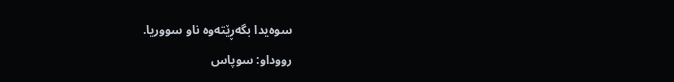سوەیدا بگەڕێتەوە ناو سووریا.
رووداو: سوپاس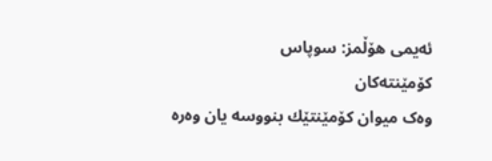ئەیمی هۆڵمز: سوپاس
کۆمێنتەکان
وەک میوان کۆمێنتێك بنووسە یان وەرە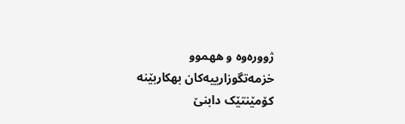ژوورەوە و ههموو خزمەتگوزارییەکان بهكاربێنه
کۆمێنتێک دابنێ